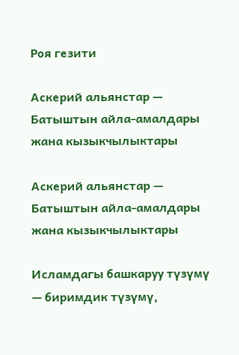Роя гезити

Аскерий альянстар — Батыштын айла-амалдары жана кызыкчылыктары

Аскерий альянстар — Батыштын айла-амалдары жана кызыкчылыктары

Исламдагы башкаруу түзүмү — биримдик түзүмү,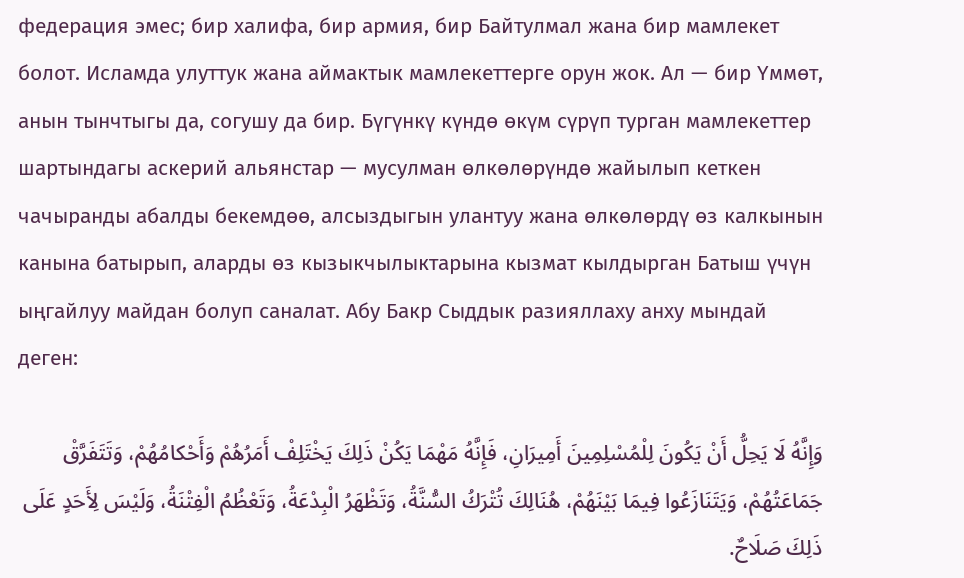федерация эмес; бир халифа, бир армия, бир Байтулмал жана бир мамлекет болот. Исламда улуттук жана аймактык мамлекеттерге орун жок. Ал — бир Үммөт, анын тынчтыгы да, согушу да бир. Бүгүнкү күндө өкүм сүрүп турган мамлекеттер шартындагы аскерий альянстар — мусулман өлкөлөрүндө жайылып кеткен чачыранды абалды бекемдөө, алсыздыгын улантуу жана өлкөлөрдү өз калкынын канына батырып, аларды өз кызыкчылыктарына кызмат кылдырган Батыш үчүн ыңгайлуу майдан болуп саналат. Абу Бакр Сыддык разияллаху анху мындай деген:

وَإِنَّهُ لَا يَحِلُّ أَنْ يَكُونَ لِلْمُسْلِمِينَ أَمِيرَانِ، فَإِنَّهُ مَهْمَا يَكُنْ ذَلِكَ يَخْتَلِفْ أَمَرُهُمْ وَأَحْكامُهُمْ، وَتَتَفَرَّقْ جَمَاعَتُهُمْ، وَيَتَنَازَعُوا فِيمَا بَيْنَهُمْ، هُنَالِكَ تُتْرَكُ السُّنَّةُ، وَتَظْهَرُ الْبِدْعَةُ، وَتَعْظُمُ الْفِتْنَةُ، وَلَيْسَ لِأَحَدٍ عَلَى ذَلِكَ صَلَاحٌ.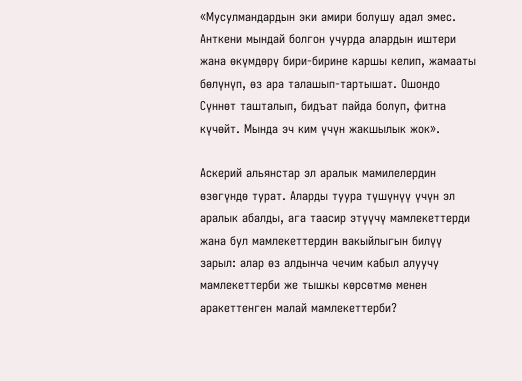«Мусулмандардын эки амири болушу адал эмес. Анткени мындай болгон учурда алардын иштери жана өкүмдөрү бири-бирине каршы келип, жамааты бөлүнүп, өз ара талашып-тартышат. Ошондо Сүннөт ташталып, бидъат пайда болуп, фитна күчөйт. Мында эч ким үчүн жакшылык жок».

Аскерий альянстар эл аралык мамилелердин өзөгүндө турат. Аларды туура түшүнүү үчүн эл аралык абалды, ага таасир этүүчү мамлекеттерди жана бул мамлекеттердин вакыйлыгын билүү зарыл: алар өз алдынча чечим кабыл алуучу мамлекеттерби же тышкы көрсөтмө менен аракеттенген малай мамлекеттерби?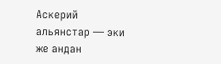Аскерий альянстар — эки же андан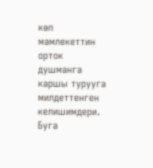көп мамлекеттин орток душманга каршы турууга милдеттенген келишимдери. Буга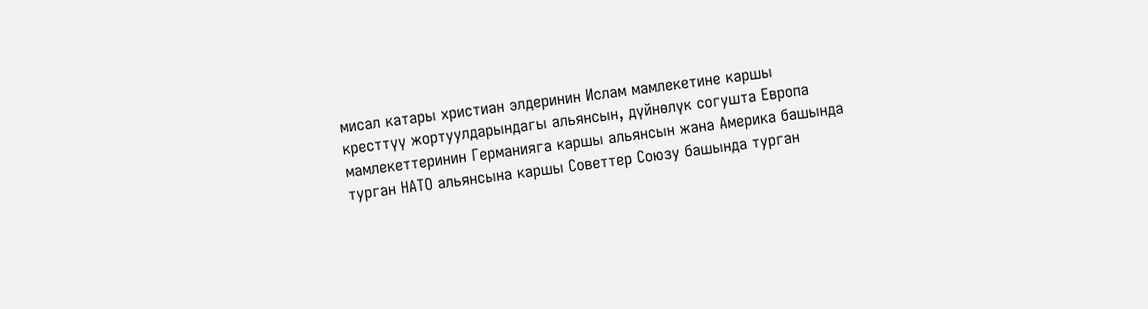мисал катары христиан элдеринин Ислам мамлекетине каршы кресттүү жортуулдарындагы альянсын, дүйнөлүк согушта Европа мамлекеттеринин Германияга каршы альянсын жана Америка башында турган НАТО альянсына каршы Советтер Союзу башында турган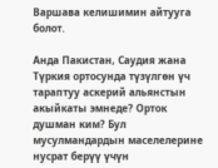Варшава келишимин айтууга болот.

Анда Пакистан, Саудия жана Түркия ортосунда түзүлгөн үч тараптуу аскерий альянстын акыйкаты эмнеде? Орток душман ким? Бул мусулмандардын маселелерине нусрат берүү үчүн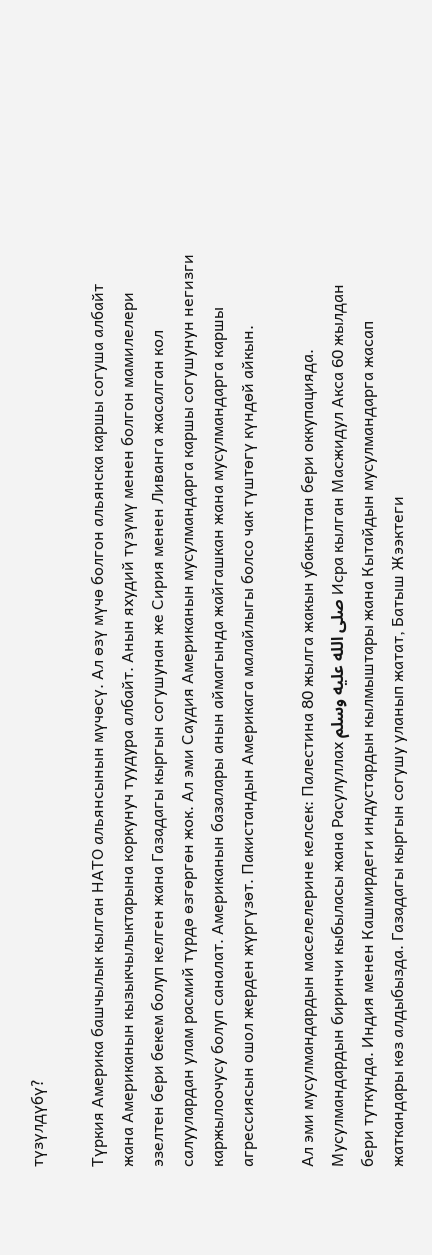түзүлдүбү?

Түркия Америка башчылык кылган НАТО альянсынын мүчөсү. Ал өзү мүчө болгон альянска каршы согуша албайт жана Американын кызыкчылыктарына коркунуч туудура албайт. Анын яхудий түзүмү менен болгон мамилелери эзелтен бери бекем болуп келген жана Газадагы кыргын согушунан же Сирия менен Ливанга жасалган кол салуулардан улам расмий түрдө өзгөргөн жок. Ал эми Саудия Американын мусулмандарга каршы согушунун негизги каржылоочусу болуп саналат. Американын базалары анын аймагында жайгашкан жана мусулмандарга каршы агрессиясын ошол жерден жүргүзөт. Пакистандын Америкага малайлыгы болсо чак түштөгү күндөй айкын.

Ал эми мусулмандардын маселелерине келсек: Палестина 80 жылга жакын убакыттан бери оккупацияда. Мусулмандардын биринчи кыбыласы жана Расулуллах صلى الله عليه وسلم Исра кылган Масжидул Акса 60 жылдан бери туткунда. Индия менен Кашмирдеги индустардын кылмыштары жана Кытайдын мусулмандарга жасап жаткандары көз алдыбызда. Газадагы кыргын согушу уланып жатат, Батыш Жээктеги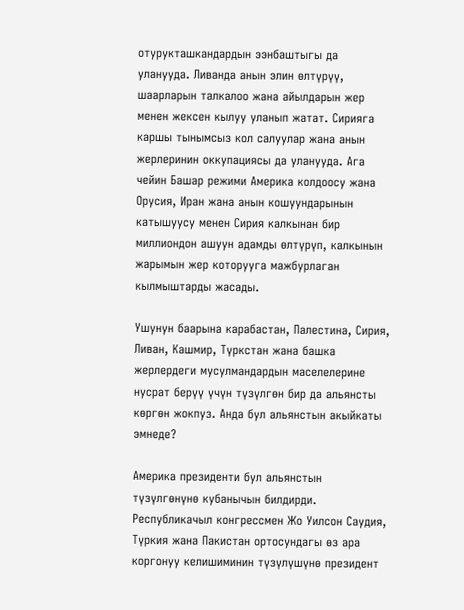отурукташкандардын ээнбаштыгы да уланууда. Ливанда анын элин өлтүрүү, шаарларын талкалоо жана айылдарын жер менен жексен кылуу уланып жатат. Сирияга каршы тынымсыз кол салуулар жана анын жерлеринин оккупациясы да уланууда. Ага чейин Башар режими Америка колдоосу жана Орусия, Иран жана анын кошуундарынын катышуусу менен Сирия калкынан бир миллиондон ашуун адамды өлтүрүп, калкынын жарымын жер которууга мажбурлаган кылмыштарды жасады.

Ушунун баарына карабастан, Палестина, Сирия, Ливан, Кашмир, Түркстан жана башка жерлердеги мусулмандардын маселелерине нусрат берүү үчүн түзүлгөн бир да альянсты көргөн жокпуз. Анда бул альянстын акыйкаты эмнеде?

Америка президенти бул альянстын түзүлгөнүнө кубанычын билдирди. Республикачыл конгрессмен Жо Уилсон Саудия, Түркия жана Пакистан ортосундагы өз ара коргонуу келишиминин түзүлүшүнө президент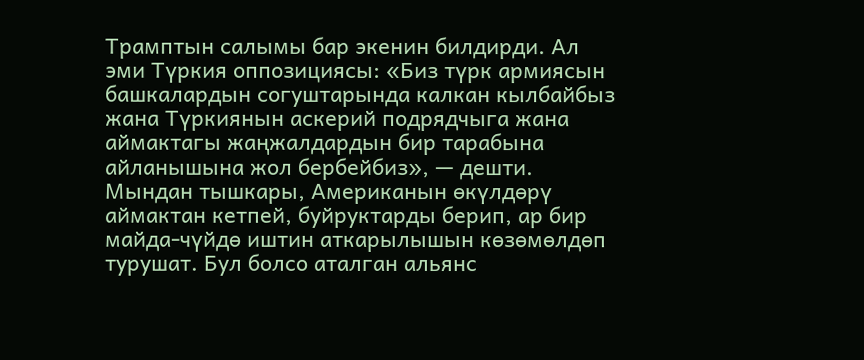Трамптын салымы бар экенин билдирди. Ал эми Түркия оппозициясы: «Биз түрк армиясын башкалардын согуштарында калкан кылбайбыз жана Түркиянын аскерий подрядчыга жана аймактагы жаңжалдардын бир тарабына айланышына жол бербейбиз», — дешти. Мындан тышкары, Американын өкүлдөрү аймактан кетпей, буйруктарды берип, ар бир майда-чүйдө иштин аткарылышын көзөмөлдөп турушат. Бул болсо аталган альянс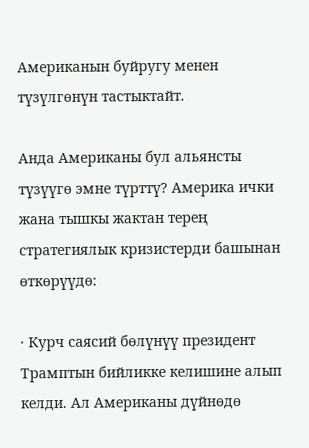Американын буйругу менен түзүлгөнүн тастыктайт.

Анда Американы бул альянсты түзүүгө эмне түрттү? Америка ички жана тышкы жактан терең стратегиялык кризистерди башынан өткөрүүдө:

· Курч саясий бөлүнүү президент Трамптын бийликке келишине алып келди. Ал Американы дүйнөдө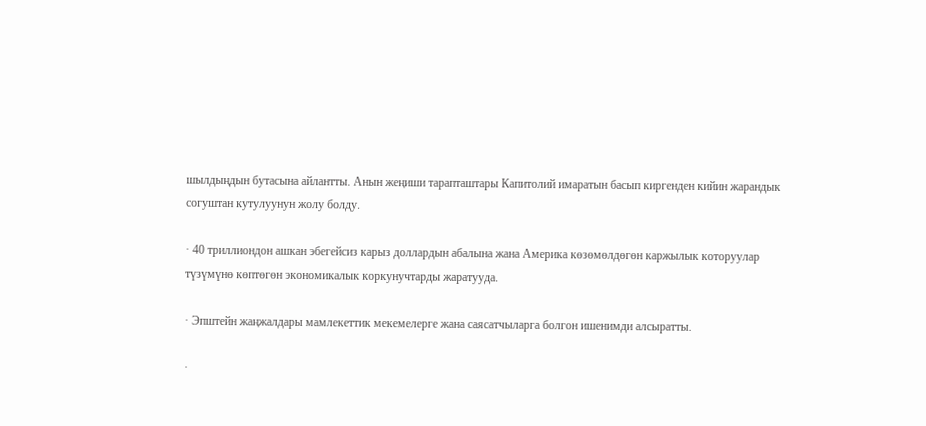шылдыңдын бутасына айлантты. Анын жеңиши тарапташтары Капитолий имаратын басып киргенден кийин жарандык согуштан кутулуунун жолу болду.

· 40 триллиондон ашкан эбегейсиз карыз доллардын абалына жана Америка көзөмөлдөгөн каржылык которуулар түзүмүнө көптөгөн экономикалык коркунучтарды жаратууда.

· Эпштейн жаңжалдары мамлекеттик мекемелерге жана саясатчыларга болгон ишенимди алсыратты.

·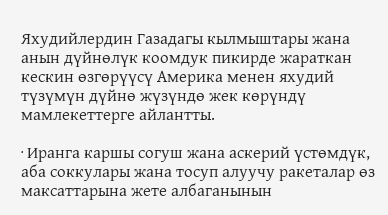Яхудийлердин Газадагы кылмыштары жана анын дүйнөлүк коомдук пикирде жараткан кескин өзгөрүүсү Америка менен яхудий түзүмүн дүйнө жүзүндө жек көрүндү мамлекеттерге айлантты.

· Иранга каршы согуш жана аскерий үстөмдүк, аба соккулары жана тосуп алуучу ракеталар өз максаттарына жете албаганынын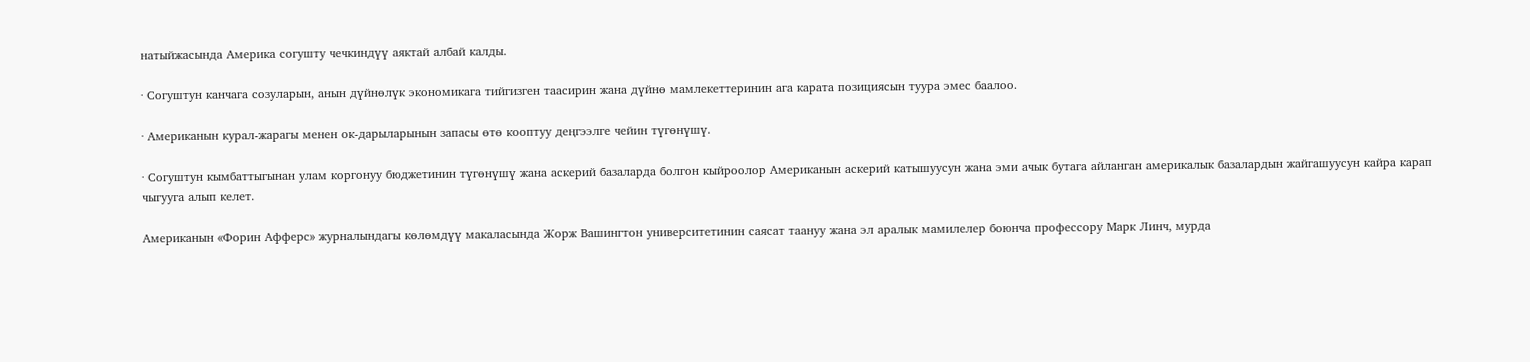натыйжасында Америка согушту чечкиндүү аяктай албай калды.

· Согуштун канчага созуларын, анын дүйнөлүк экономикага тийгизген таасирин жана дүйнө мамлекеттеринин ага карата позициясын туура эмес баалоо.

· Американын курал-жарагы менен ок-дарыларынын запасы өтө кооптуу деңгээлге чейин түгөнүшү.

· Согуштун кымбаттыгынан улам коргонуу бюджетинин түгөнүшү жана аскерий базаларда болгон кыйроолор Американын аскерий катышуусун жана эми ачык бутага айланган америкалык базалардын жайгашуусун кайра карап чыгууга алып келет.

Американын «Форин Афферс» журналындагы көлөмдүү макаласында Жорж Вашингтон университетинин саясат таануу жана эл аралык мамилелер боюнча профессору Марк Линч, мурда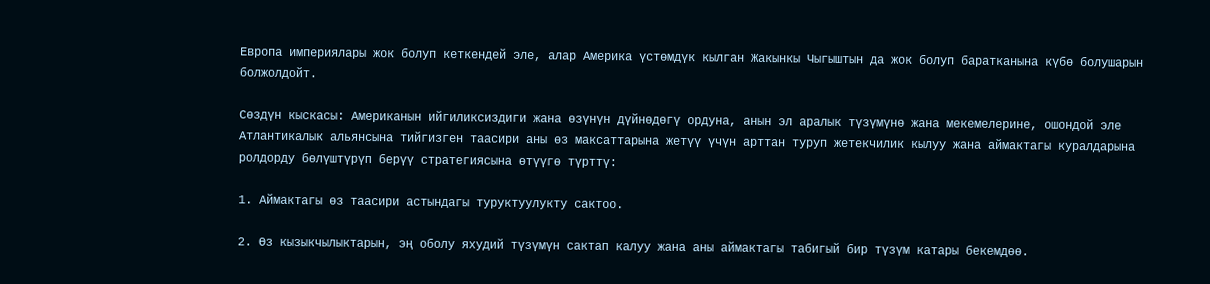Европа империялары жок болуп кеткендей эле, алар Америка үстөмдүк кылган Жакынкы Чыгыштын да жок болуп баратканына күбө болушарын болжолдойт.

Сөздүн кыскасы: Американын ийгиликсиздиги жана өзүнүн дүйнөдөгү ордуна, анын эл аралык түзүмүнө жана мекемелерине, ошондой эле Атлантикалык альянсына тийгизген таасири аны өз максаттарына жетүү үчүн арттан туруп жетекчилик кылуу жана аймактагы куралдарына ролдорду бөлүштүрүп берүү стратегиясына өтүүгө түрттү:

1. Аймактагы өз таасири астындагы туруктуулукту сактоо.

2. Өз кызыкчылыктарын, эң оболу яхудий түзүмүн сактап калуу жана аны аймактагы табигый бир түзүм катары бекемдөө.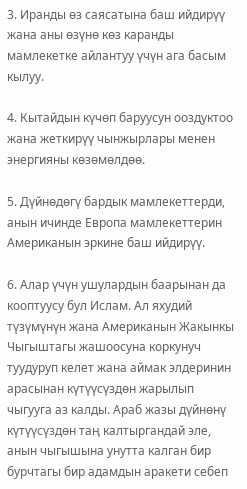3. Иранды өз саясатына баш ийдирүү жана аны өзүнө көз каранды мамлекетке айлантуу үчүн ага басым кылуу.

4. Кытайдын күчөп баруусун ооздуктоо жана жеткирүү чынжырлары менен энергияны көзөмөлдөө.

5. Дүйнөдөгү бардык мамлекеттерди, анын ичинде Европа мамлекеттерин Американын эркине баш ийдирүү.

6. Алар үчүн ушулардын баарынан да кооптуусу бул Ислам. Ал яхудий түзүмүнүн жана Американын Жакынкы Чыгыштагы жашоосуна коркунуч туудуруп келет жана аймак элдеринин арасынан күтүүсүздөн жарылып чыгууга аз калды. Араб жазы дүйнөнү күтүүсүздөн таң калтыргандай эле, анын чыгышына унутта калган бир бурчтагы бир адамдын аракети себеп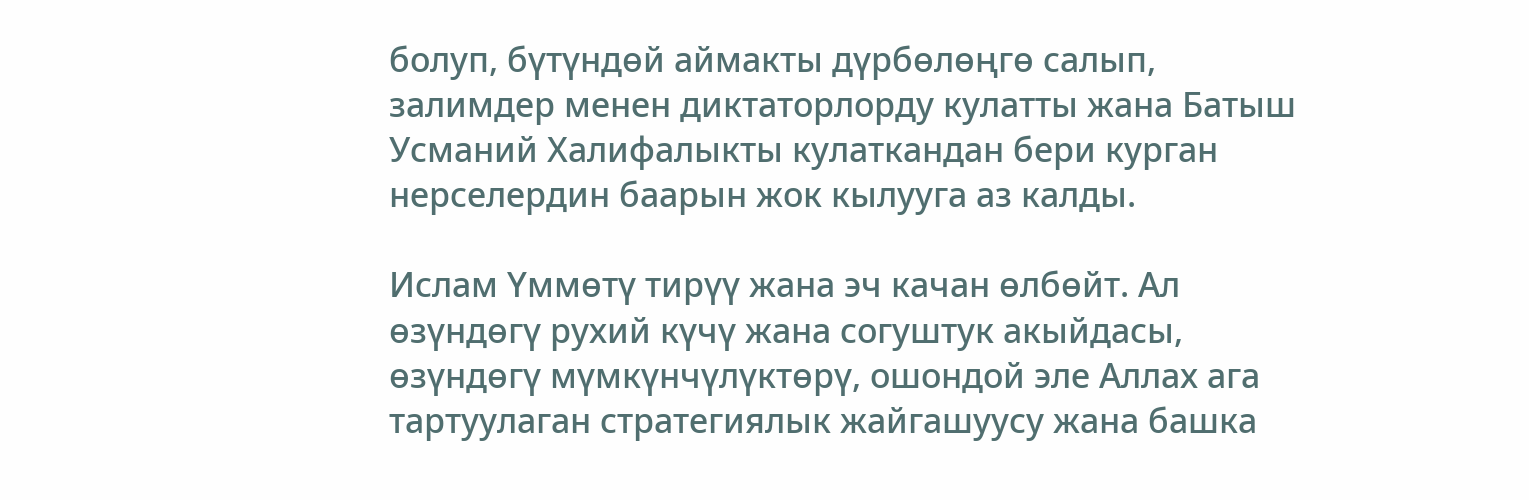болуп, бүтүндөй аймакты дүрбөлөңгө салып, залимдер менен диктаторлорду кулатты жана Батыш Усманий Халифалыкты кулаткандан бери курган нерселердин баарын жок кылууга аз калды.

Ислам Үммөтү тирүү жана эч качан өлбөйт. Ал өзүндөгү рухий күчү жана согуштук акыйдасы, өзүндөгү мүмкүнчүлүктөрү, ошондой эле Аллах ага тартуулаган стратегиялык жайгашуусу жана башка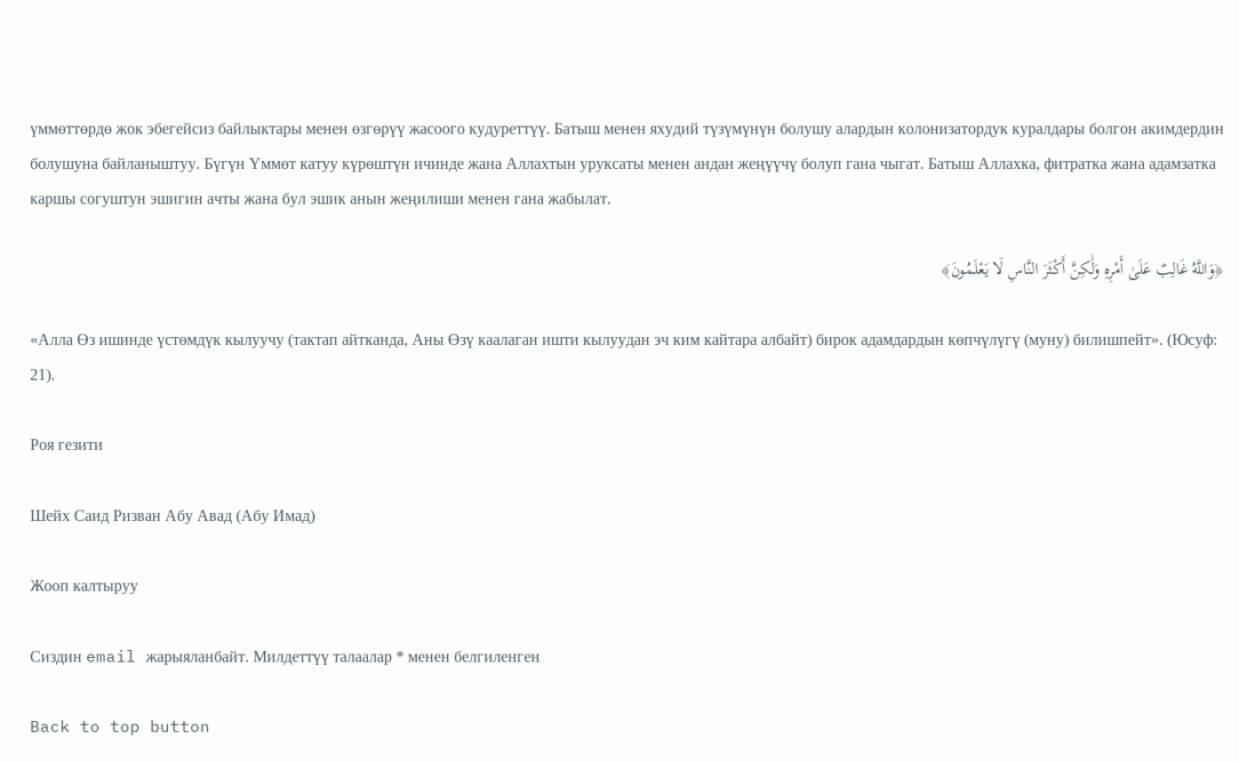үммөттөрдө жок эбегейсиз байлыктары менен өзгөрүү жасоого кудуреттүү. Батыш менен яхудий түзүмүнүн болушу алардын колонизатордук куралдары болгон акимдердин болушуна байланыштуу. Бүгүн Үммөт катуу күрөштүн ичинде жана Аллахтын уруксаты менен андан жеңүүчү болуп гана чыгат. Батыш Аллахка, фитратка жана адамзатка каршы согуштун эшигин ачты жана бул эшик анын жеңилиши менен гана жабылат.

﴿وَاللَّهُ غَالِبٌ عَلَىٰ أَمْرِهِ وَلَٰكِنَّ أَكْثَرَ النَّاسِ لَا يَعْلَمُونَ﴾

«Алла Өз ишинде үстөмдүк кылуучу (тактап айтканда, Аны Өзү каалаган ишти кылуудан эч ким кайтара албайт) бирок адамдардын көпчүлүгү (муну) билишпейт». (Юсуф: 21).

Роя гезити

Шейх Саид Ризван Абу Авад (Абу Имад)

Жооп калтыруу

Сиздин email жарыяланбайт. Милдеттүү талаалар * менен белгиленген

Back to top button